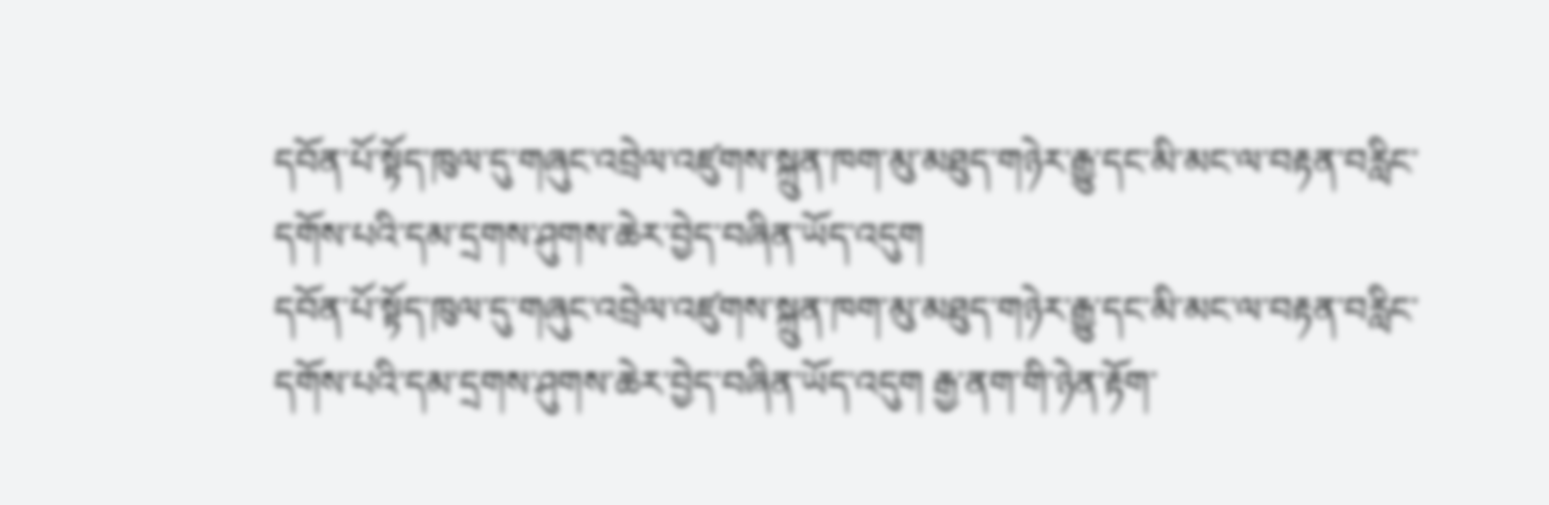དབོན་པོ་སྟོད་ཁུལ་དུ་གཞུང་འབྲེལ་འཛུགས་སྐྲུན་ཁག་མུ་མཐུད་གཉེར་རྒྱུ་དང་མི་མང་ལ་བརྟན་བརླིང་དགོས་པའི་དམ་དྲགས་ཤུགས་ཆེར་བྱེད་བཞིན་ཡོད་འདུག
དབོན་པོ་སྟོད་ཁུལ་དུ་གཞུང་འབྲེལ་འཛུགས་སྐྲུན་ཁག་མུ་མཐུད་གཉེར་རྒྱུ་དང་མི་མང་ལ་བརྟན་བརླིང་དགོས་པའི་དམ་དྲགས་ཤུགས་ཆེར་བྱེད་བཞིན་ཡོད་འདུག རྒྱ་ནག་གི་ཉེན་རྟོག་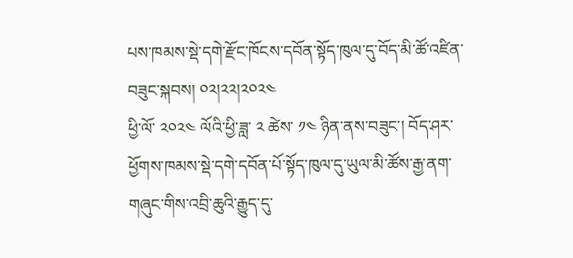པས་ཁམས་སྡེ་དགེ་རྫོང་ཁོངས་དབོན་སྟོད་ཁུལ་དུ་བོད་མི་ཚོ་འཛིན་བཟུང་སྐབས། ༠༢།༢༢།༢༠༢༤
ཕྱི་ལོ་ ༢༠༢༤ ལོའི་ཕྱི་ཟླ་ ༢ ཚེས་ ༡༤ ཉིན་ནས་བཟུང་། བོད་ཤར་ཕྱོགས་ཁམས་སྡེ་དགེ་དབོན་པོ་སྟོད་ཁུལ་དུ་ཡུལ་མི་ཚོས་རྒྱ་ནག་གཞུང་གིས་འབྲི་ཆུའི་རྒྱུད་དུ་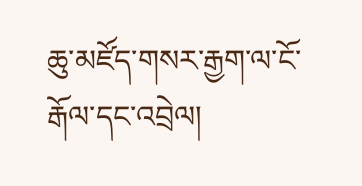ཆུ་མཛོད་གསར་རྒྱག་ལ་ངོ་རྒོལ་དང་འབྲེལ།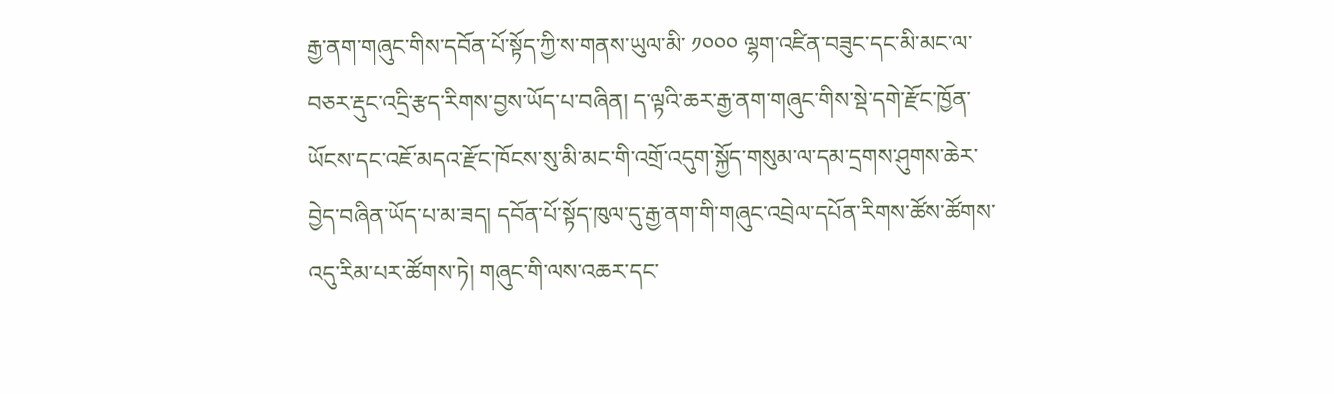རྒྱ་ནག་གཞུང་གིས་དབོན་པོ་སྟོད་ཀྱི་ས་གནས་ཡུལ་མི་ ༡༠༠༠ ལྷག་འཛིན་བཟུང་དང་མི་མང་ལ་བཅར་རྡུང་འདྲི་རྩད་རིགས་བྱས་ཡོད་པ་བཞིན། ད་ལྟའི་ཆར་རྒྱ་ནག་གཞུང་གིས་སྡེ་དགེ་རྫོང་ཁྱོན་ཡོངས་དང་འཇོ་མདའ་རྫོང་ཁོངས་སུ་མི་མང་གི་འགྲོ་འདུག་སྐྱོད་གསུམ་ལ་དམ་དྲགས་ཤུགས་ཆེར་བྱེད་བཞིན་ཡོད་པ་མ་ཟད། དབོན་པོ་སྟོད་ཁུལ་དུ་རྒྱ་ནག་གི་གཞུང་འབྲེལ་དཔོན་རིགས་ཚོས་ཚོགས་འདུ་རིམ་པར་ཚོགས་ཏེ། གཞུང་གི་ལས་འཆར་དང་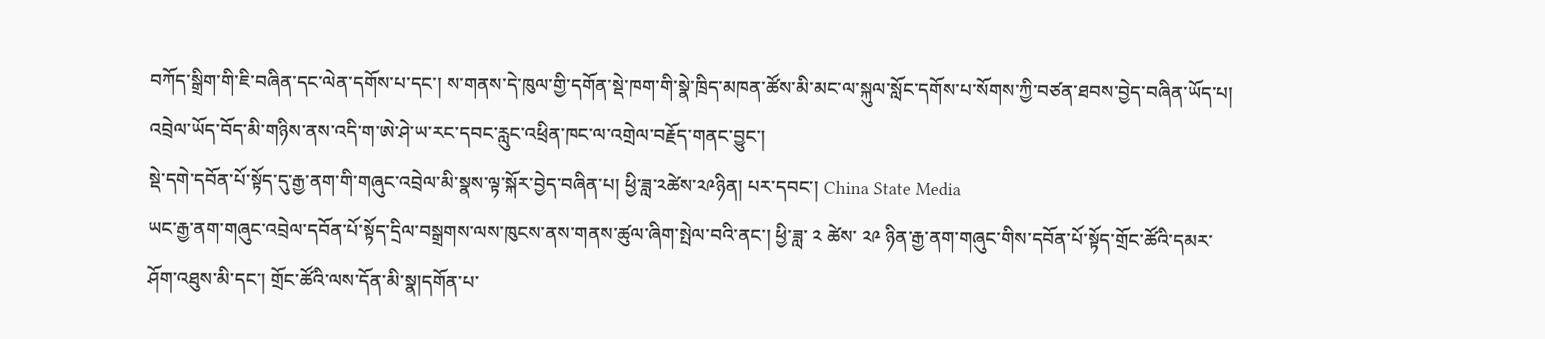བཀོད་སྒྲིག་གི་ཇི་བཞིན་དང་ལེན་དགོས་པ་དང་། ས་གནས་དེ་ཁུལ་གྱི་དགོན་སྡེ་ཁག་གི་སྣེ་ཁྲིད་མཁན་ཚོས་མི་མང་ལ་སྐུལ་སློང་དགོས་པ་སོགས་ཀྱི་བཙན་ཐབས་བྱེད་བཞིན་ཡོད་པ། འབྲེལ་ཡོད་བོད་མི་གཉིས་ནས་འདི་ག་ཨེ་ཤེ་ཡ་རང་དབང་རླུང་འཕྲིན་ཁང་ལ་འགྲེལ་བརྗོད་གནང་བྱུང་།
སྡེ་དགེ་དབོན་པོ་སྟོད་དུ་རྒྱ་ནག་གི་གཞུང་འབྲེལ་མི་སྣས་ལྟ་སྐོར་བྱེད་བཞིན་པ། ཕྱི་ཟླ་༢ཚེས་༢༩ཉིན། པར་དབང་། China State Media
ཡང་རྒྱ་ནག་གཞུང་འབྲེལ་དབོན་པོ་སྟོད་དྲིལ་བསྒྲགས་ལས་ཁུངས་ནས་གནས་ཚུལ་ཞིག་སྤེལ་བའི་ནང་། ཕྱི་ཟླ་ ༢ ཚེས་ ༢༩ ཉིན་རྒྱ་ནག་གཞུང་གིས་དབོན་པོ་སྟོད་གྲོང་ཚོའི་དམར་ཤོག་འཐུས་མི་དང་། གྲོང་ཚོའི་ལས་དོན་མི་སྣ།དགོན་པ་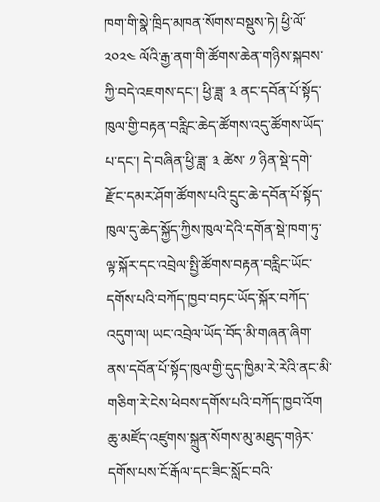ཁག་གི་སྣེ་ཁྲིད་མཁན་སོགས་བསྡུས་ཏེ། ཕྱི་ལོ་ ༢༠༢༤ ལོའི་རྒྱ་ནག་གི་ཚོགས་ཆེན་གཉིས་སྐབས་ཀྱི་བདེ་འཇགས་དང་། ཕྱི་ཟླ་ ༣ ནང་དབོན་པོ་སྟོད་ཁུལ་གྱི་བརྟན་བརླིང་ཆེད་ཚོགས་འདུ་ཚོགས་ཡོད་པ་དང་། དེ་བཞིན་ཕྱི་ཟླ་ ༣ ཚེས་ ༡ ཉིན་སྡེ་དགེ་རྫོང་དམར་ཤོག་ཚོགས་པའི་དྲུང་ཆེ་དབོན་པོ་སྟོད་ཁུལ་དུ་ཆེད་སྐྱོད་ཀྱིས་ཁུལ་དེའི་དགོན་སྡེ་ཁག་ཏུ་ལྟ་སྐོར་དང་འབྲེལ་སྤྱི་ཚོགས་བརྟན་བརླིང་ཡོང་དགོས་པའི་བཀོད་ཁྱབ་བཏང་ཡོད་སྐོར་བཀོད་འདུག་ལ། ཡང་འབྲེལ་ཡོད་བོད་མི་གཞན་ཞིག་ནས་དབོན་པོ་སྟོད་ཁུལ་གྱི་དུད་ཁྱིམ་རེ་རེའི་ནང་མི་གཅིག་རེ་ངེས་ཕེབས་དགོས་པའི་བཀོད་ཁྱབ་འོག ཆུ་མཛོད་འཛུགས་སྐྲུན་སོགས་མུ་མཐུད་གཉེར་དགོས་པས་ངོ་རྒོལ་དང་ཟིང་སློང་བའི་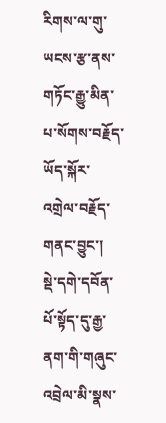རིགས་ལ་གུ་ཡངས་རྩ་ནས་གཏོང་རྒྱུ་མིན་པ་སོགས་བརྗོད་ཡོད་སྐོར་འགྲེལ་བརྗོད་གནང་བྱུང་།
སྡེ་དགེ་དབོན་པོ་སྟོད་དུ་རྒྱ་ནག་གི་གཞུང་འབྲེལ་མི་སྣས་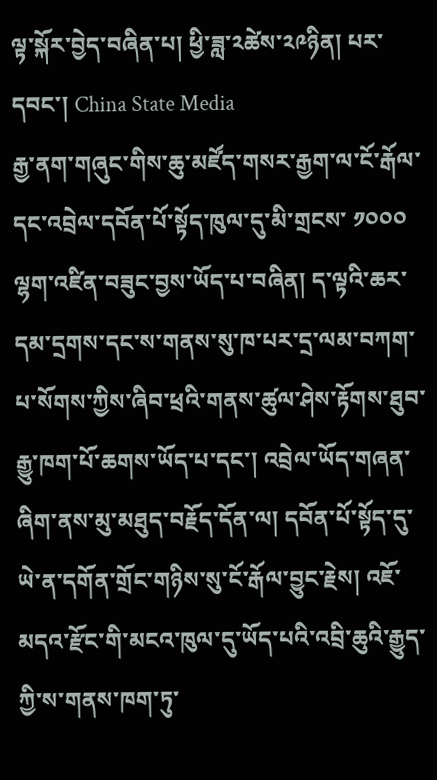ལྟ་སྐོར་བྱེད་བཞིན་པ། ཕྱི་ཟླ་༢ཚེས་༢༩ཉིན། པར་དབང་། China State Media
རྒྱ་ནག་གཞུང་གིས་ཆུ་མཛོད་གསར་རྒྱག་ལ་ངོ་རྒོལ་དང་འབྲེལ་དབོན་པོ་སྟོད་ཁུལ་དུ་མི་གྲངས་ ༡༠༠༠ ལྷག་འཛིན་བཟུང་བྱས་ཡོད་པ་བཞིན། ད་ལྟའི་ཆར་དམ་དྲགས་དང་ས་གནས་སུ་ཁ་པར་དྲ་ལམ་བཀག་པ་སོགས་ཀྱིས་ཞིབ་ཕྲའི་གནས་ཚུལ་ཤེས་རྟོགས་ཐུབ་རྒྱུ་ཁག་པོ་ཆགས་ཡོད་པ་དང་། འབྲེལ་ཡོད་གཞན་ཞིག་ནས་མུ་མཐུད་བརྗོད་དོན་ལ། དབོན་པོ་སྟོད་དུ་ཡེ་ན་དགོན་གྲོང་གཉིས་སུ་ངོ་རྒོལ་བྱུང་རྗེས། འཇོ་མདའ་རྫོང་གི་མངའ་ཁུལ་དུ་ཡོད་པའི་འབྲི་ཆུའི་རྒྱུད་ཀྱི་ས་གནས་ཁག་ཏུ་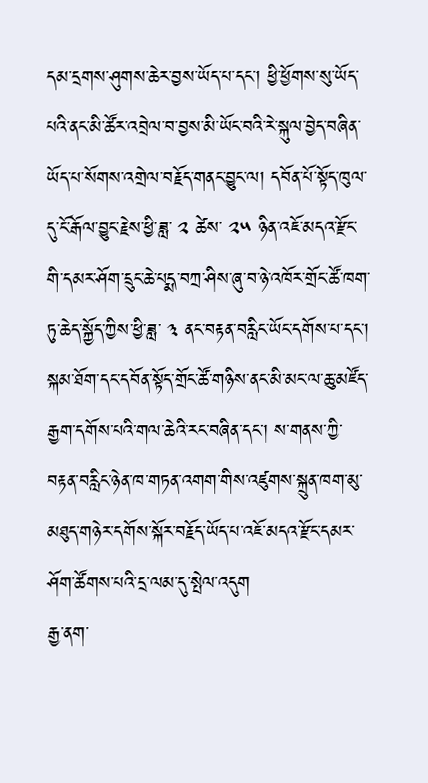དམ་དྲགས་ཤུགས་ཆེར་བྱས་ཡོད་པ་དང་། ཕྱི་ཕྱོགས་སུ་ཡོད་པའི་ནང་མི་ཚོར་འབྲེལ་བ་བྱས་མི་ཡོང་བའི་རེ་སྐུལ་བྱེད་བཞིན་ཡོད་པ་སོགས་འགྲེལ་བརྗོད་གནང་བྱུང་ལ། དབོན་པོ་སྟོད་ཁུལ་དུ་ངོ་རྒོལ་བྱུང་རྗེས་ཕྱི་ཟླ་ ༢ ཚེས་ ༢༥ ཉིན་འཇོ་མདའ་རྫོང་གི་དམར་ཤོག་དྲུང་ཆེ་པདྨ་བཀྲ་ཤིས་ཞུ་བ་ཉེ་འཁོར་གྲོང་ཚོ་ཁག་ཏུ་ཆེད་སྐྱོད་ཀྱིས་ཕྱི་ཟླ་ ༣ ནང་བརྟན་བརླིང་ཡོང་དགོས་པ་དང་། སྐམ་ཐོག་དང་དབོན་སྟོད་གྲོང་ཚོ་གཉིས་ནང་མི་མང་ལ་ཆུ་མཛོད་རྒྱག་དགོས་པའི་གལ་ཆེའི་རང་བཞིན་དང་། ས་གནས་ཀྱི་བརྟན་བརླིང་ཉེན་ཁ་གཏན་འགག་གིས་འཛུགས་སྐྲུན་ཁག་མུ་མཐུད་གཉེར་དགོས་སྐོར་བརྗོད་ཡོད་པ་འཇོ་མདའ་རྫོང་དམར་ཤོག་ཚོགས་པའི་དྲ་ལམ་དུ་སྤེལ་འདུག
རྒྱ་ནག་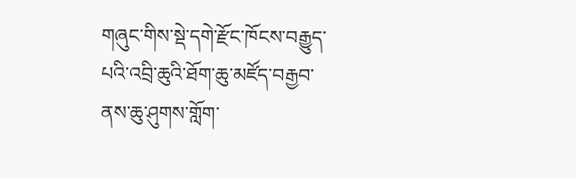གཞུང་གིས་སྡེ་དགེ་རྫོང་ཁོངས་བརྒྱུད་པའི་འབྲི་ཆུའི་ཐོག་ཆུ་མཛོད་བརྒྱབ་ནས་ཆུ་ཤུགས་གློག་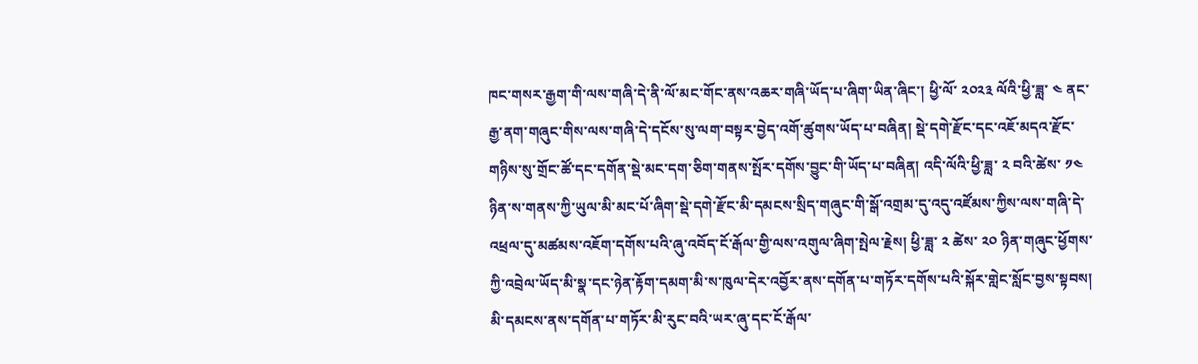ཁང་གསར་རྒྱག་གི་ལས་གཞི་དེ་ནི་ལོ་མང་གོང་ནས་འཆར་གཞི་ཡོད་པ་ཞིག་ཡིན་ཞིང་། ཕྱི་ལོ་ ༢༠༢༣ ལོའི་ཕྱི་ཟླ་ ༤ ནང་རྒྱ་ནག་གཞུང་གིས་ལས་གཞི་དེ་དངོས་སུ་ལག་བསྟར་བྱེད་འགོ་ཚུགས་ཡོད་པ་བཞིན། སྡེ་དགེ་རྫོང་དང་འཇོ་མདའ་རྫོང་གཉིས་སུ་གྲོང་ཚོ་དང་དགོན་སྡེ་མང་དག་ཅིག་གནས་སྤོར་དགོས་བྱུང་གི་ཡོད་པ་བཞིན། འདི་ལོའི་ཕྱི་ཟླ་ ༢ བའི་ཚེས་ ༡༤ ཉིན་ས་གནས་ཀྱི་ཡུལ་མི་མང་པོ་ཞིག་སྡེ་དགེ་རྫོང་མི་དམངས་སྲིད་གཞུང་གི་སྒོ་འགྲམ་དུ་འདུ་འཛོམས་ཀྱིས་ལས་གཞི་དེ་འཕྲལ་དུ་མཚམས་འཇོག་དགོས་པའི་ཞུ་འབོད་ངོ་རྒོལ་གྱི་ལས་འགུལ་ཞིག་སྤེལ་རྗེས། ཕྱི་ཟླ་ ༢ ཚེས་ ༢༠ ཉིན་གཞུང་ཕྱོགས་ཀྱི་འབྲེལ་ཡོད་མི་སྣ་དང་ཉེན་རྟོག་དམག་མི་ས་ཁུལ་དེར་འབྱོར་ནས་དགོན་པ་གཏོར་དགོས་པའི་སྐོར་གླེང་སློང་བྱས་སྟབས། མི་དམངས་ནས་དགོན་པ་གཏོར་མི་རུང་བའི་ཡར་ཞུ་དང་ངོ་རྒོལ་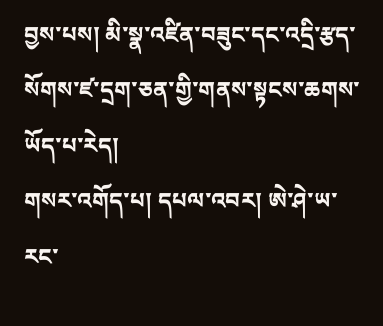བྱས་པས། མི་སྣ་འཛིན་བཟུང་དང་འདྲི་རྩད་སོགས་ཛ་དྲག་ཅན་གྱི་གནས་སྟངས་ཆགས་ཡོད་པ་རེད།
གསར་འགོད་པ། དཔལ་འབར། ཨེ་ཤེ་ཡ་རང་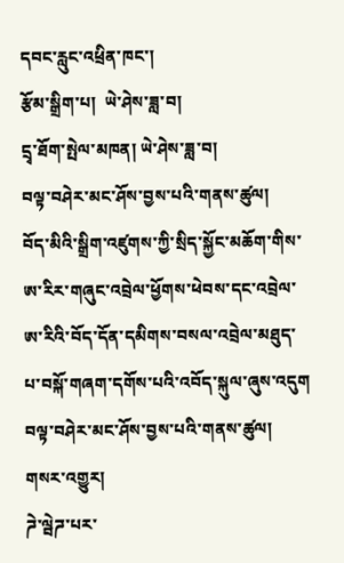དབང་རླུང་འཕྲིན་ཁང་།
རྩོམ་སྒྲིག་པ།  ཡེ་ཤེས་ཟླ་བ།
དྲྭ་ཐོག་སྤེལ་མཁན། ཡེ་ཤེས་ཟླ་བ།
བལྟ་བཤེར་མང་ཤོས་བྱས་པའི་གནས་ཚུལ།
བོད་མིའི་སྒྲིག་འཛུགས་ཀྱི་སྲིད་སྐྱོང་མཆོག་གིས་ཨ་རིར་གཞུང་འབྲེལ་ཕྱོགས་ཕེབས་དང་འབྲེལ་ཨ་རིའི་བོད་དོན་དམིགས་བསལ་འབྲེལ་མཐུད་པ་བསྐོ་གཞག་དགོས་པའི་འབོད་སྐུལ་ཞུས་འདུག
བལྟ་བཤེར་མང་ཤོས་བྱས་པའི་གནས་ཚུལ།
གསར་འགྱུར།
ཌེ་ལྦེཌ་པར་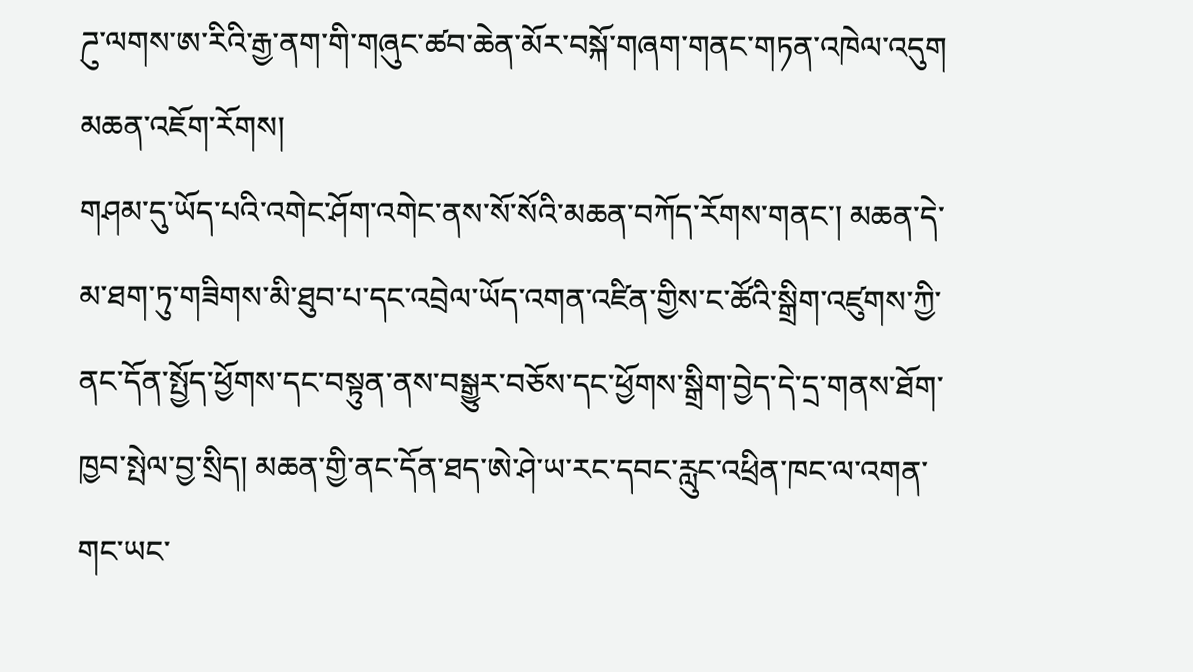ཌུ་ལགས་ཨ་རིའི་རྒྱ་ནག་གི་གཞུང་ཚབ་ཆེན་མོར་བསྐོ་གཞག་གནང་གཏན་འཁེལ་འདུག
མཆན་འཇོག་རོགས།
གཤམ་དུ་ཡོད་པའི་འགེང་ཤོག་འགེང་ནས་སོ་སོའི་མཆན་བཀོད་རོགས་གནང་། མཆན་དེ་མ་ཐག་ཏུ་གཟིགས་མི་ཐུབ་པ་དང་འབྲེལ་ཡོད་འགན་འཛིན་གྱིས་ང་ཚོའི་སྒྲིག་འཛུགས་ཀྱི་ནང་དོན་སྤྱོད་ཕྱོགས་དང་བསྟུན་ནས་བསྒྱུར་བཅོས་དང་ཕྱོགས་སྒྲིག་བྱེད་དེ་དྲ་གནས་ཐོག་ཁྱབ་སྤེལ་བྱ་སྲིད། མཆན་གྱི་ནང་དོན་ཐད་ཨེ་ཤེ་ཡ་རང་དབང་རླུང་འཕྲིན་ཁང་ལ་འགན་གང་ཡང་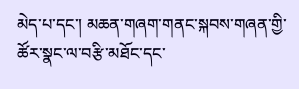མེད་པ་དང་། མཆན་གཞག་གནང་སྐབས་གཞན་གྱི་ཚོར་སྣང་ལ་བརྩི་མཐོང་དང་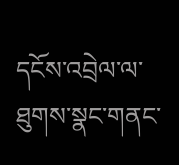དངོས་འབྲེལ་ལ་ཐུགས་སྣང་གནང་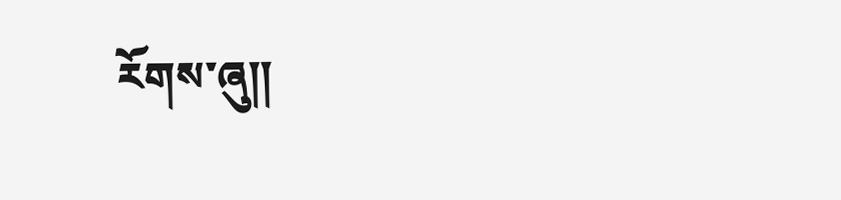རོགས་ཞུ༎